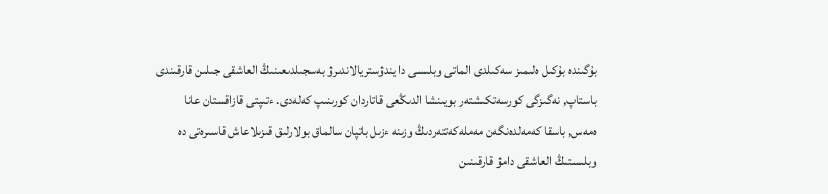بۇگىندە بۇكىل ەلىمىز سەكىلدى الماتى وبلىسى دا يندۋستريالاندىرۋ بەسجىلدىعىنىڭ العاشقى جىلىن قارقىندى باستاپ, نەگىزگى كورسەتكىشتەر بويىنشا الدىڭعى قاتاردان كورىنىپ كەلەدى. ءتىپتى قازاقستان عانا ەمەس, باسقا كەمەلدەنگەن مەملەكەتتەردىڭ وزىنە ءزىل باتپان سالماق بولارلىق قىزىلاعاش قاسىرەتى دە وبلىستىڭ العاشقى دامۋ قارقىنىن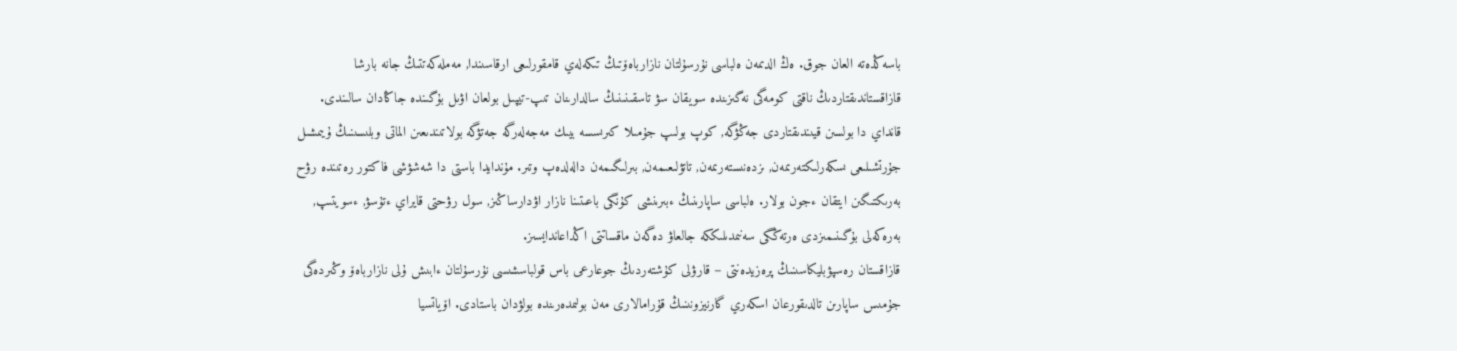باسەڭدەتە العان جوق. ەڭ الدىمەن ەلباسى نۇرسۇلتان نازارباەۆتىڭ تىكەلەي قامقورلىعى ارقاسىندا, مەملەكەتتىڭ جانە بارشا قازاقستاندىقتاردىڭ ناقتى كومەگى نەگىزىندە سويقان سۋ تاسقىنىنىڭ سالدارىنان تىپ-تيپىل بولعان اۋىل بۇگىندە جاڭادان سالىندى.
قانداي دا بولسىن قيىندىقتاردى جەڭۋگە, كوپ بولىپ جۇمىلا كىرىسسە بيىك مەجەلەرگە جەتۋگە بولاتىندىعىن الماتى وبلىسىنىڭ ۇيىمشىل جۇرتشىلىعى ىسكەرلىكتەرىمەن, ىزدەنىستەرىمەن, تاتۋلىعىمەن, بىرلىگىمەن دالەلدەپ وتىر. مۇندايدا باستى دا شەشۋشى فاكتور رەتىندە رۋح بەرىكتىگىن ايتقان ءجون بولار. ەلباسى ساپارىنىڭ ءبىرىنشى كۇنگى باعىتىنا نازار اۋدارساڭىز, سول رۋحتى قايراي ءتۇسۋ, ءسويتىپ, بەرەكەلى بۇگىنىمىزدى ەرتەڭگى سەنىمدىلىككە جالعاۋ دەگەن ماقساتتى اڭداعاندايسىز.
قازاقستان رەسپۋبليكاسىنىڭ پرەزيدەنتى – قارۋلى كۇشتەردىڭ جوعارعى باس قولباسشىسى نۇرسۇلتان ءابىش ۇلى نازارباەۆ وڭىردەگى جۇمىس ساپارىن تالدىقورعان اسكەري گارنيزونىنىڭ قۇرامالارى مەن بولىمدەرىندە بولۋدان باستادى. اۆياتسيا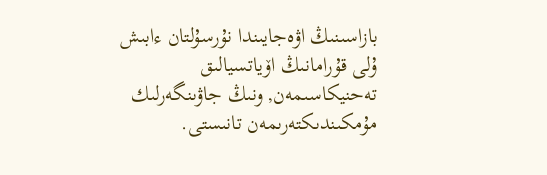بازاسىنىڭ اۋەجايىندا نۇرسۇلتان ءابىش ۇلى قۇرامانىڭ اۆياتسيالىق تەحنيكاسىمەن, ونىڭ جاۋىنگەرلىك مۇمكىندىكتەرىمەن تانىستى.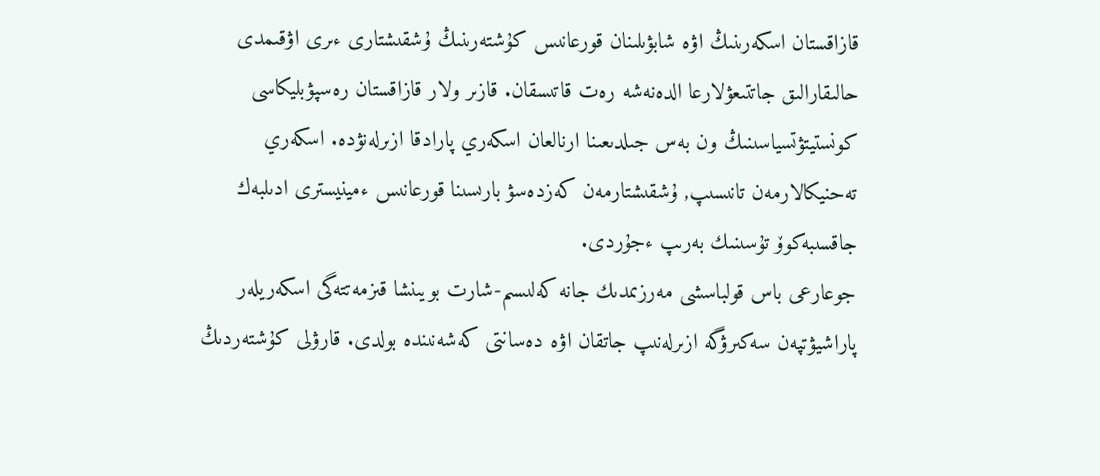قازاقستان اسكەرىنىڭ اۋە شابۋىلىنان قورعانىس كۇشتەرىنىڭ ۇشقىشتارى ءىرى اۋقىمدى حالىقارالىق جاتتىعۋلارعا الدەنەشە رەت قاتىسقان. قازىر ولار قازاقستان رەسپۋبليكاسى كونستيتۋتسياسىنىڭ ون بەس جىلدىعىنا ارنالعان اسكەري پارادقا ازىرلەنۋدە. اسكەري تەحنيكالارمەن تانىسىپ, ۇشقىشتارمەن كەزدەسۋ بارىسىنا قورعانىس ءمينيسترى ادىلبەك جاقسىبەكوۆ تۇسىنىك بەرىپ ءجۇردى.
جوعارعى باس قولباسشى مەرزىمدىك جانە كەلىسىم-شارت بويىنشا قىزمەتتەگى اسكەريلەر پاراشيۋتپەن سەكىرۋگە ازىرلەنىپ جاتقان اۋە دەسانتى كەشەنىندە بولدى. قارۋلى كۇشتەردىڭ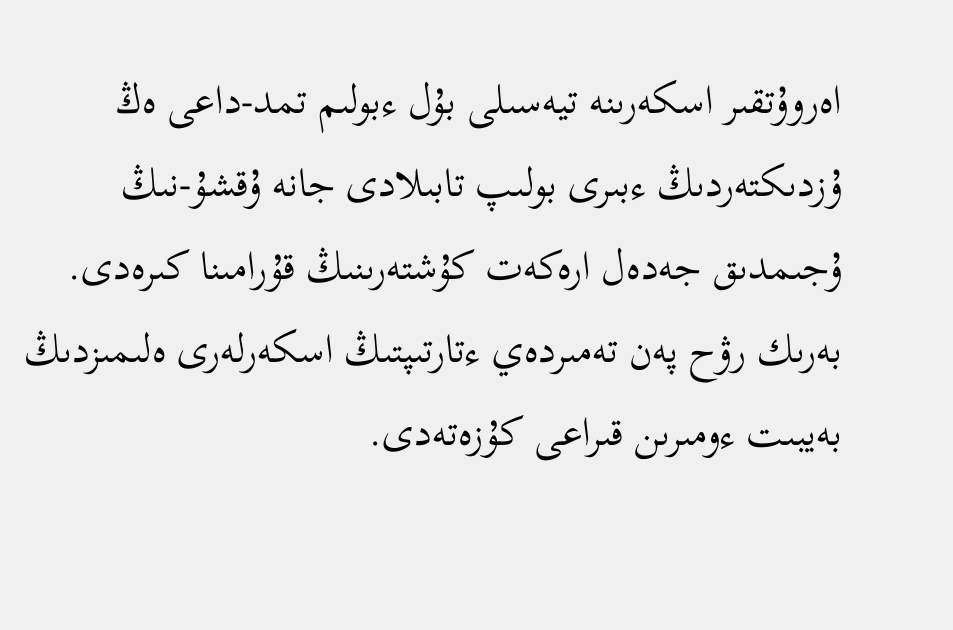اەروۇتقىر اسكەرىنە تيەسىلى بۇل ءبولىم تمد-داعى ەڭ ۇزدىكتەردىڭ ءبىرى بولىپ تابىلادى جانە ۇقشۇ-نىڭ ۇجىمدىق جەدەل ارەكەت كۇشتەرىنىڭ قۇرامىنا كىرەدى. بەرىك رۋح پەن تەمىردەي ءتارتىپتىڭ اسكەرلەرى ەلىمىزدىڭ بەيبىت ءومىرىن قىراعى كۇزەتەدى.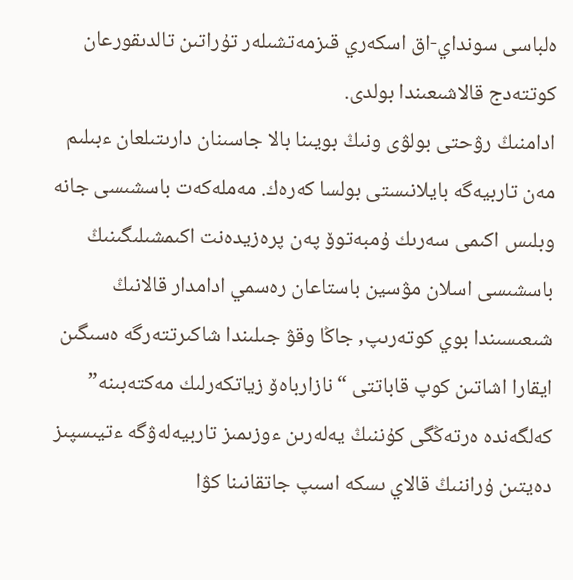ەلباسى سونداي-اق اسكەري قىزمەتشىلەر تۇراتىن تالدىقورعان كوتتەدج قالاشىعىندا بولدى.
ادامنىڭ رۋحتى بولۋى ونىڭ بويىنا بالا جاسىنان دارىتىلعان ءبىلىم مەن تاربيەگە بايلانىستى بولسا كەرەك. مەملەكەت باسشىسى جانە وبلىس اكىمى سەرىك ۇمبەتوۆ پەن پرەزيدەنت اكىمشىلىگىنىڭ باسشىسى اسلان مۋسين باستاعان رەسمي ادامدار قالانىڭ شىعىسىندا بوي كوتەرىپ, جاڭا وقۋ جىلىندا شاكىرتتەرگە ەسىگىن ايقارا اشاتىن كوپ قاباتتى “نازارباەۆ زياتكەرلىك مەكتەبىنە” كەلگەندە ەرتەڭگى كۇننىڭ يەلەرىن ءوزىمىز تاربيەلەۋگە ءتيىسپىز دەيتىن ۇراننىڭ قالاي ىسكە اسىپ جاتقانىنا كۋا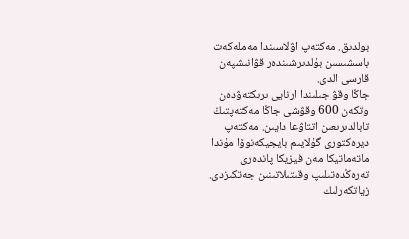بولدىق. مەكتەپ اۋلاسىندا مەملەكەت باسشىسىن بۇلدىرشىندەر قۋانىشپەن قارسى الدى.
جاڭا وقۋ جىلىندا ارنايى ىرىكتەۋدەن وتكەن 600 وقۋشى جاڭا مەكتەپتىڭ تابالدىرىعىن اتتاۋعا دايىن. مەكتەپ ديرەكتورى گۇلايىم بايجيكەنوۆا مۇندا ماتەماتيكا مەن فيزيكا پاندەرى تەرەڭدەتىلىپ وقىتىلاتىنىن جەتكىزدى.
زياتكەرلىك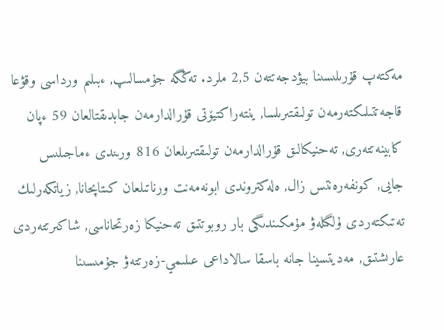مەكتەپ قۇرىلىسىنا بيۋدجەتتەن 2,5 ملرد. تەڭگە جۇمسالىپ, ءبىلىم ورداسى وقۋعا قاجەتتىلىكتەرمەن تولىقتىرىلسا, ينتەراكتيۆتى قۇرالدارمەن جابدىقتالعان 59 ءپان كابينەتتەرى, تەحنيكالىق قۇرالدارمەن تولىقتىرىلعان 816 ورىندى ءماجىلىس جايى, كونفەرەنتس زال, ەلەكتروندى ابونەمەنت ورناتىلعان كىتاپحانا, زياتكەرلىك تەتىكتەردى ۇلگىلەۋ مۇمكىندىگى بار روبوتتىق تەحنيكا زەرتحاناسى, شاكىرتتەردى عارىشتىق, مەديتسينا جانە باسقا سالاداعى عىلىمي-زەرتتەۋ جۇمىسىنا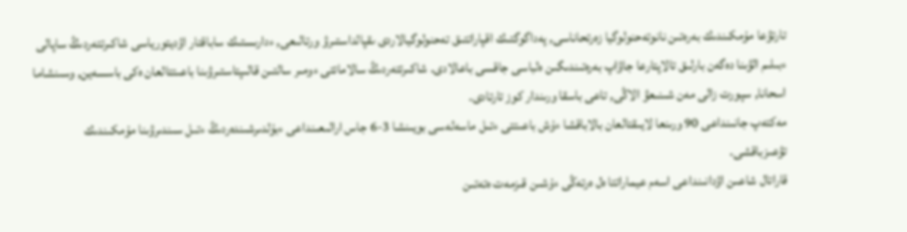تارتۋعا مۇمكىندىك بەرەتىن نانوتەحنولوگيا زەرتحاناسى, پەداگوگتىك اقپاراتتىق تەحنولوگيالاردى ىقپالداستىرۋ ورتالىعى, ءدارىستىك ساباقتار اۋديتورياسى شاكىرتتەردىڭ ساپالى ءبىلىم الۋىنا دەگەن بارلىق تالاپتارعا جاۋاپ بەرەتىندىگىن ەلباسى جاقسى باعالادى. شاكىرتتەردىڭ سالاماتتى ءومىر سالتىن قالىپتاستىرۋىنا باعىتتالعان ەكى باسسەين, وسىنشاما اسحانا, سپورت زالى مەن شىنىعۋ الاڭى, تاعى باسقا ورىندار كوز تارتادى.
مەكتەپ جانىنداعى 90 ورىنعا لايىقتالعان بالاباقشا ءۇش باعىتتى ءتىل ماسەلەسى بويىنشا 3-6 جاس ارالىعىنداعى ءبۇلدىرشىندەردىڭ ءتىل سىندىرۋىنا مۇمكىندىك تۋعىزباقشى.
قاراتال شاعىن اۋدانىنداعى اسەم عيماراتتا ەل ەرتەڭى ءۇشىن قىزمەت ەتەتىن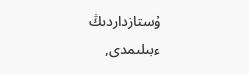ۇستازداردىڭ ءبىلىمدى,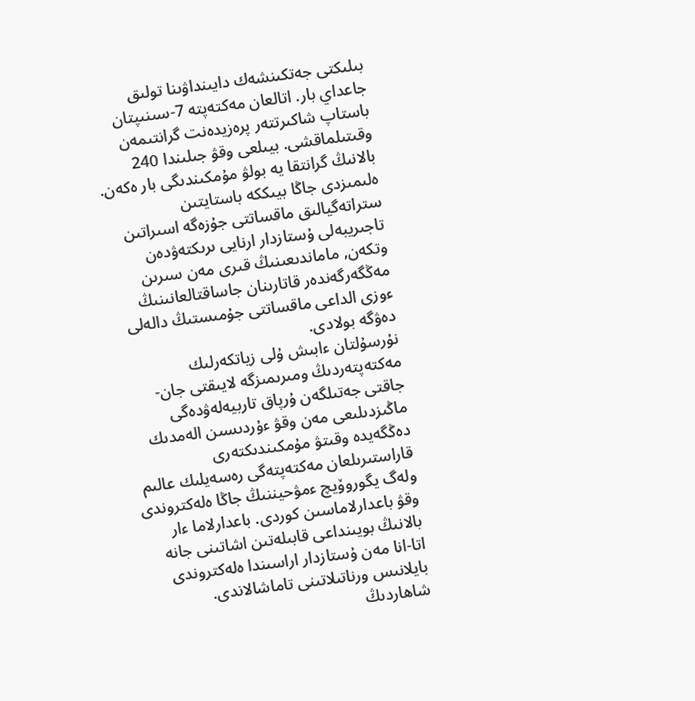بىلىكتى جەتكىنشەك دايىنداۋىنا تولىق جاعداي بار. اتالعان مەكتەپتە 7-سىنىپتان باستاپ شاكىرتتەر پرەزيدەنت گرانتىمەن وقىتىلماقشى. بيىلعى وقۋ جىلىندا 240 بالانىڭ گرانتقا يە بولۋ مۇمكىندىگى بار ەكەن. ەلىمىزدى جاڭا بيىككە باستايتىن ستراتەگيالىق ماقساتتى جۇزەگە اسىراتىن تاجىريبەلى ۇستازدار ارنايى ىرىكتەۋدەن وتكەن, ماماندىعىنىڭ قىرى مەن سىرىن مەڭگەرگەندەر قاتارىنان جاساقتالعانىنىڭ ءوزى الداعى ماقساتتى جۇمىستىڭ دالەلى دەۋگە بولادى.
نۇرسۇلتان ءابىش ۇلى زياتكەرلىك مەكتەپتەردىڭ ومىرىمىزگە لايىقتى جان-جاقتى جەتىلگەن ۇرپاق تاربيەلەۋدەگى ماڭىزدىلىعى مەن وقۋ ءۇردىسىن الەمدىك دەڭگەيدە وقىتۋ مۇمكىندىكتەرى قاراستىرىلعان مەكتەپتەگى رەسەيلىك عالىم ولەگ يگوروۆيچ ءمۋحيننىڭ جاڭا ەلەكتروندى وقۋ باعدارلاماسىن كوردى. باعدارلاما ءار بالانىڭ بويىنداعى قابىلەتىن اشاتىنى جانە اتا-انا مەن ۇستازدار اراسىندا ەلەكتروندى بايلانىس ورناتىلاتىنى تاماشالاندى.
شاھاردىڭ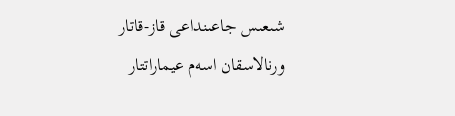شىعىس جاعىنداعى قاز-قاتار ورنالاسقان اسەم عيماراتتار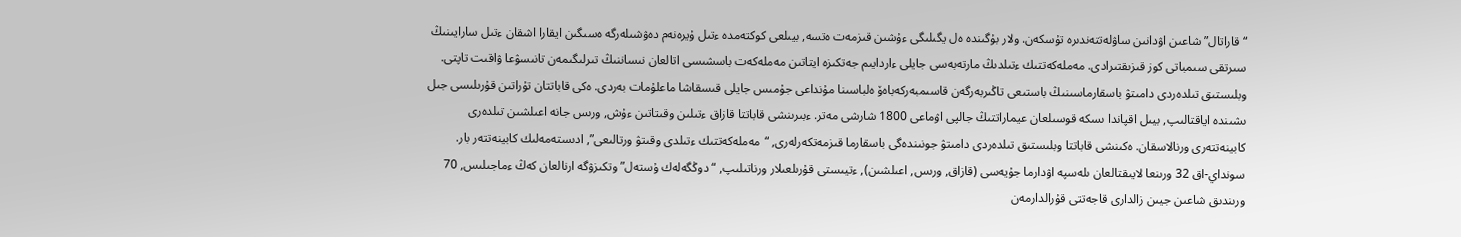“قاراتال” شاعىن اۋدانىن ساۋلەتتەندىرە تۇسكەن. ولار بۇگىندە ەل يگىلىگى ءۇشىن قىزمەت ەتسە, بيىلعى كوكتەمدە ءتىل ۇيرەنەم دەۋشىلەرگە ەسىگىن ايقارا اشقان ءتىل سارايىنىڭ سىرتقى سىمباتى كوز قىزىقتىرادى. مەملەكەتتىك ءتىلدىڭ مارتەبەسى جايلى ءاردايىم جەتكىزە ايتاتىن مەملەكەت باسشىسى اتالعان نىساننىڭ تىرلىگىمەن تانىسۋعا ۋاقىت تاپتى. وبلىستىق تىلدەردى دامىتۋ باسقارماسىنىڭ باستىعى تاڭىربەرگەن قاسىمبەركەباەۆ ەلباسىنا مۇنداعى جۇمىس جايلى قىسقاشا ماعلۇمات بەردى. ەكى قاباتتان تۇراتىن قۇرىلىسى جىل ىشىندە اياقتالىپ, بيىل اقپاندا ىسكە قوسىلعان عيماراتتىڭ جالپى اۋماعى 1800 شارشى مەتر. ءبىرىنشى قاباتتا قازاق ءتىلىن وقىتاتىن ءۇش, ورىس جانە اعىلشىن تىلدەرى كابينەتتەرى ورنالاسقان. ەكىنشى قاباتتا وبلىستىق تىلدەردى دامىتۋ جونىندەگى باسقارما قىزمەتكەرلەرى, “مەملەكەتتىك ءتىلدى وقىتۋ ورتالىعى”, ادىستەمەلىك كابينەتتەر بار. سونداي-اق 32 ورىنعا لايىقتالعان ىلەسپە اۋدارما جۇيەسى (قازاق, ورىس, اعىلشىن), ءتيىستى قۇرىلعىلار ورناتىلىپ, “دوڭگەلەك ۇستەل” وتكىزۋگە ارنالعان كەڭ ءماجىلىس, 70 ورىندىق شاعىن جيىن زالدارى قاجەتتى قۇرالدارمەن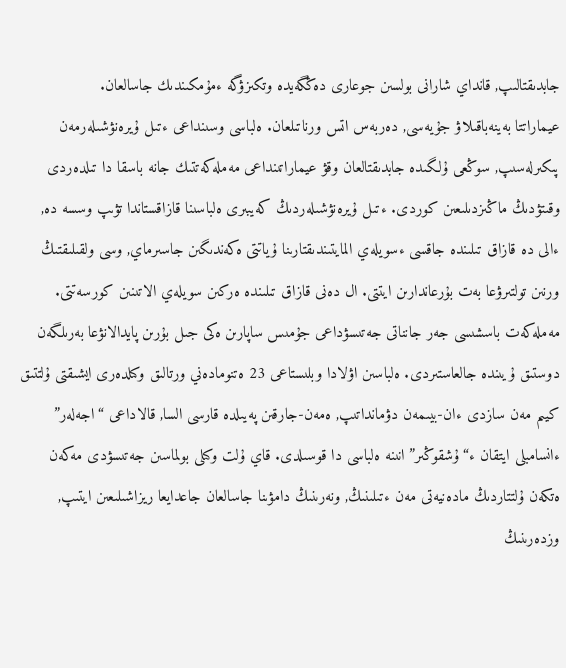جابدىقتالىپ, قانداي شارانى بولسىن جوعارى دەڭگەيدە وتكىزۋگە ءمۇمكىندىك جاسالعان.
عيماراتتا بەينەباقىلاۋ جۇيەسى, دەربەس اتس ورناتىلعان. ەلباسى وسىنداعى ءتىل ۇيرەنۋشىلەرمەن پىكىرلەسىپ, سوڭعى ۇلگىدە جابدىقتالعان وقۋ عيماراتىنداعى مەملەكەتتىك جانە باسقا دا تىلدەردى وقىتۋدىڭ ماڭىزدىلىعىن كوردى. ءتىل ۇيرەنۋشىلەردىڭ كەيبىرى ەلباسىنا قازاقستاندا تۋىپ وسسە دە, ءالى دە قازاق تىلىندە جاقسى ءسويلەي المايتىندىقتارىنا ۇياتتى ەكەندىگىن جاسىرماي, وسى ولقىلىقتىڭ ورنىن تولتىرۋعا بەت بۇرعاندارىن ايتتى. ال دەنى قازاق تىلىندە ەركىن سويلەي الاتىنىن كورسەتتى.
مەملەكەت باسشىسى جەر جانناتى جەتىسۋداعى جۇمىس ساپارىن ەكى جىل بۇرىن پايدالانۋعا بەرىلگەن دوستىق ۇيىندە جالعاستىردى. ەلباسىن اۋلادا وبلىستاعى 23 ەتنومادەني ورتالىق وكىلدەرى ايشىقتى ۇلتتىق كيىم مەن سازدى ءان-بيىمەن دۋمانداتىپ, ەمەن-جارقىن پەيىلدە قارسى السا, قالاداعى “اجەلەر” ءانسامبلى ايتقان ء“ۇشقوڭىر” انىنە ەلباسى دا قوسىلدى. قاي ۇلت وكىلى بولماسىن جەتىسۋدى مەكەن ەتكەن ۇلتتاردىڭ مادەنيەتى مەن ءتىلىنىڭ, ونەرىنىڭ دامۋىنا جاسالعان جاعدايعا ريزاشىلىعىن ايتىپ, وزدەرىنىڭ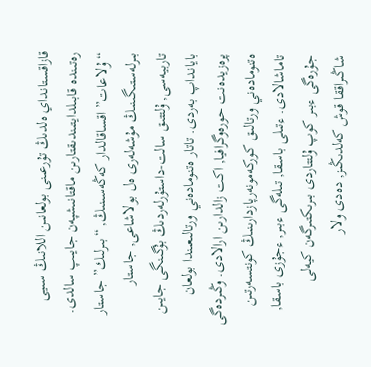قازاقستانداي ەلدىڭ تۇرعىنى بولعانىن اللانىڭ سىيى رەتىندە قابىلدايتىندىقتارىن ماقتانىشپەن جايىپ سالدى. “ۇلاعات” اقساقالدار كەڭەسىنىڭ, “بىرلىك” جاستار بىرلەستىگىنىڭ مۇشەلەرى ەل بولاشاعى, جاستار تاربيەسى, ۇلتتىق سالت-داستۇرلەردىڭ بۇگىنگى جايىن بايانداپ بەردى. تاتار ەتنومادەني ورتالىعىندا بولعان پرەزيدەنت حورەوگرافيا, اكت زالدارىن ارالادى. وڭىردەگى ەتنومادەني ورتالىق كوركەمونەرپازدارىنىڭ كونتسەرتىن تاماشالادى. ءتىلى باسقا, تىلەگى ءبىر, ءجۇزى باسقا, جۇرەگى ءبىر كوپ ۇلتتاردى بىرىكتىرگەن كيەلى شاڭىراققا قوش كەلدىڭىز, دەدى ولار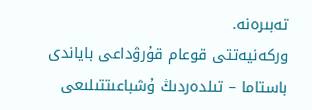تەبىرەنە.
وركەنيەتتى قوعام قۇرۋداعى باياندى باستاما – تىلدەردىڭ ۇشباعىتتىلىعى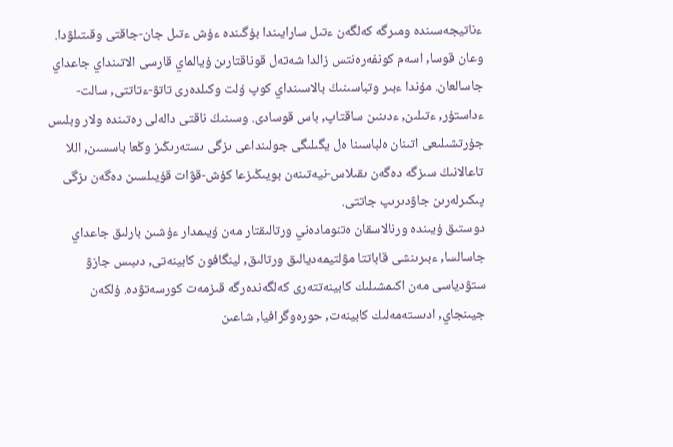ءناتيجەسىندە ومىرگە كەلگەن ءتىل سارايىندا بۇگىندە ءۇش ءتىل جان-جاقتى وقىتىلۋدا. وعان قوسا, اسەم كونفەرەنتس زالدا شەتەل قوناقتارىن ۇيالماي قارسى الاتىنداي جاعداي جاسالعان. مۇندا ءبىر وتباسىنىڭ بالاسىنداي كوپ ۇلت وكىلدەرى تاتۋ-ءتاتتى, سالت-ءداستۇر, ءتىلىن, ءدىنىن ساقتاپ, باس قوسادى. وسىنىڭ ناقتى دالەلى رەتىندە ولار وبلىس جۇرتشىلىعى اتىنان ەلباسىنا ەل يگىلىگى جولىنداعى ىزگى ىستەرىڭىز وڭعا باسسىن, اللا تاعالانىڭ سىزگە دەگەن ىقىلاس-نيەتىنەن بويىڭىزعا كۇش-قۋات قۇيىلسىن دەگەن ىزگى پىكىرلەرىن جاۋدىرىپ جاتتى.
دوستىق ۇيىندە ورنالاسقان ەتنومادەني ورتالىقتار مەن ۇيىمدار ءۇشىن بارلىق جاعداي جاسالسا, ءبىرىنشى قاباتتا مۋلتيمەديالىق ورتالىق, لينگافون كابينەتى, دىبىس جازۋ ستۋدياسى مەن اكىمشىلىك كابينەتتەرى كەلگەندەرگە قىزمەت كورسەتۋدە. ۇلكەن جيىنجاي, ادىستەمەلىك كابينەت, حورەوگرافيا, شاعىن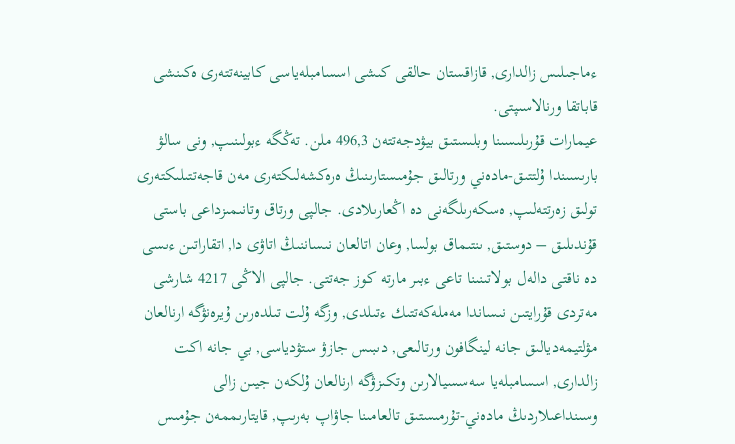ءماجىلىس زالدارى, قازاقستان حالقى كىشى اسسامبلەياسى كابينەتتەرى ەكىنشى قاباتقا ورنالاسىپتى.
عيمارات قۇرىلىسىنا وبلىستىق بيۋدجەتتەن 496,3 ملن. تەڭگە ءبولىنىپ, ونى سالۋ بارىسىندا ۇلتتىق-مادەني ورتالىق جۇمىستارىنىڭ ەرەكشەلىكتەرى مەن قاجەتتىلىكتەرى تولىق زەرتتەلىپ, ەسكەرىلگەنى دە اڭعارىلادى. جالپى ورتاق وتانىمىزداعى باستى قۇندىلىق – دوستىق, ىنتىماق بولسا, وعان اتالعان نىساننىڭ اتاۋى دا, اتقاراتىن ءىسى دە ناقتى دالەل بولاتىنىنا تاعى ءبىر مارتە كوز جەتتى. جالپى الاڭى 4217 شارشى مەتردى قۇرايتىن نىساندا مەملەكەتتىك ءتىلدى, وزگە ۇلت تىلدەرىن ۇيرەنۋگە ارنالعان مۋلتيمەديالىق جانە لينگافون ورتالىعى, دىبىس جازۋ ستۋدياسى, بي جانە اكت زالدارى, اسسامبلەيا سەسسيالارىن وتكىزۋگە ارنالعان ۇلكەن جيىن زالى وسىنداعىلاردىڭ مادەني-تۇرمىستىق تالعامىنا جاۋاپ بەرىپ, قايتارىممەن جۇمىس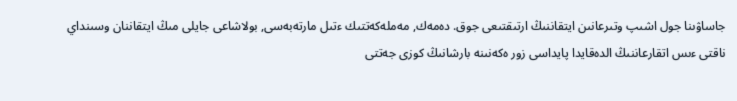جاساۋىنا جول اشىپ وتىرعانىن ايتقاننىڭ ارتىقتىعى جوق. دەمەك, مەملەكەتتىك ءتىل مارتەبەسى, بولاشاعى جايلى مىڭ ايتقاننان وسىنداي ناقتى ءىس اتقارعاننىڭ الدەقايدا پايداسى زور ەكەنىنە بارشانىڭ كوزى جەتتى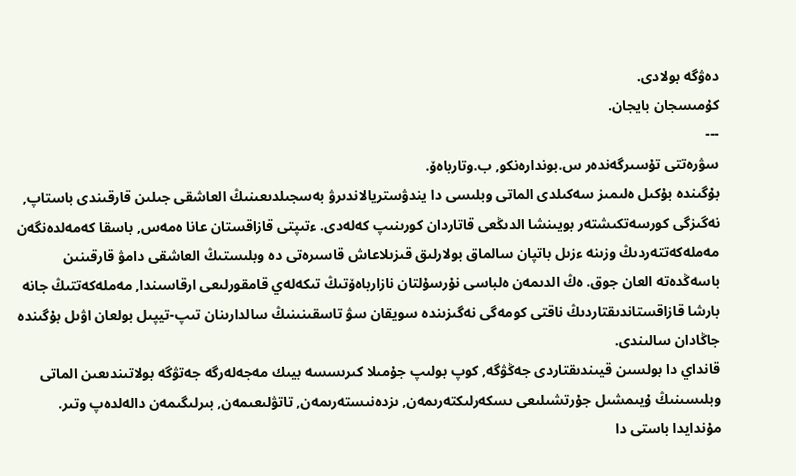دەۋگە بولادى.
كۇمىسجان بايجان.
---
سۋرەتتى تۇسىرگەندەر س.بوندارەنكو, ب.وتارباەۆ.
بۇگىندە بۇكىل ەلىمىز سەكىلدى الماتى وبلىسى دا يندۋستريالاندىرۋ بەسجىلدىعىنىڭ العاشقى جىلىن قارقىندى باستاپ, نەگىزگى كورسەتكىشتەر بويىنشا الدىڭعى قاتاردان كورىنىپ كەلەدى. ءتىپتى قازاقستان عانا ەمەس, باسقا كەمەلدەنگەن مەملەكەتتەردىڭ وزىنە ءزىل باتپان سالماق بولارلىق قىزىلاعاش قاسىرەتى دە وبلىستىڭ العاشقى دامۋ قارقىنىن باسەڭدەتە العان جوق. ەڭ الدىمەن ەلباسى نۇرسۇلتان نازارباەۆتىڭ تىكەلەي قامقورلىعى ارقاسىندا, مەملەكەتتىڭ جانە بارشا قازاقستاندىقتاردىڭ ناقتى كومەگى نەگىزىندە سويقان سۋ تاسقىنىنىڭ سالدارىنان تىپ-تيپىل بولعان اۋىل بۇگىندە جاڭادان سالىندى.
قانداي دا بولسىن قيىندىقتاردى جەڭۋگە, كوپ بولىپ جۇمىلا كىرىسسە بيىك مەجەلەرگە جەتۋگە بولاتىندىعىن الماتى وبلىسىنىڭ ۇيىمشىل جۇرتشىلىعى ىسكەرلىكتەرىمەن, ىزدەنىستەرىمەن, تاتۋلىعىمەن, بىرلىگىمەن دالەلدەپ وتىر. مۇندايدا باستى دا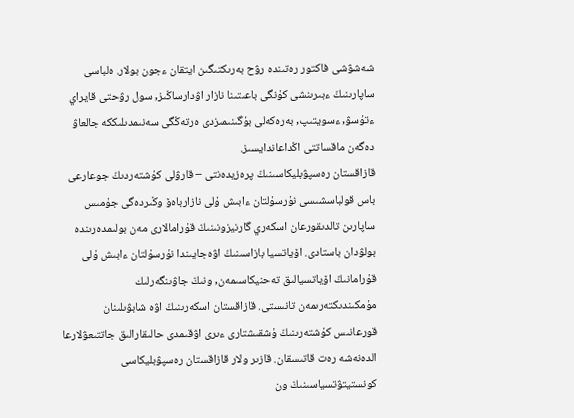شەشۋشى فاكتور رەتىندە رۋح بەرىكتىگىن ايتقان ءجون بولار. ەلباسى ساپارىنىڭ ءبىرىنشى كۇنگى باعىتىنا نازار اۋدارساڭىز, سول رۋحتى قايراي ءتۇسۋ, ءسويتىپ, بەرەكەلى بۇگىنىمىزدى ەرتەڭگى سەنىمدىلىككە جالعاۋ دەگەن ماقساتتى اڭداعاندايسىز.
قازاقستان رەسپۋبليكاسىنىڭ پرەزيدەنتى – قارۋلى كۇشتەردىڭ جوعارعى باس قولباسشىسى نۇرسۇلتان ءابىش ۇلى نازارباەۆ وڭىردەگى جۇمىس ساپارىن تالدىقورعان اسكەري گارنيزونىنىڭ قۇرامالارى مەن بولىمدەرىندە بولۋدان باستادى. اۆياتسيا بازاسىنىڭ اۋەجايىندا نۇرسۇلتان ءابىش ۇلى قۇرامانىڭ اۆياتسيالىق تەحنيكاسىمەن, ونىڭ جاۋىنگەرلىك مۇمكىندىكتەرىمەن تانىستى. قازاقستان اسكەرىنىڭ اۋە شابۋىلىنان قورعانىس كۇشتەرىنىڭ ۇشقىشتارى ءىرى اۋقىمدى حالىقارالىق جاتتىعۋلارعا الدەنەشە رەت قاتىسقان. قازىر ولار قازاقستان رەسپۋبليكاسى كونستيتۋتسياسىنىڭ ون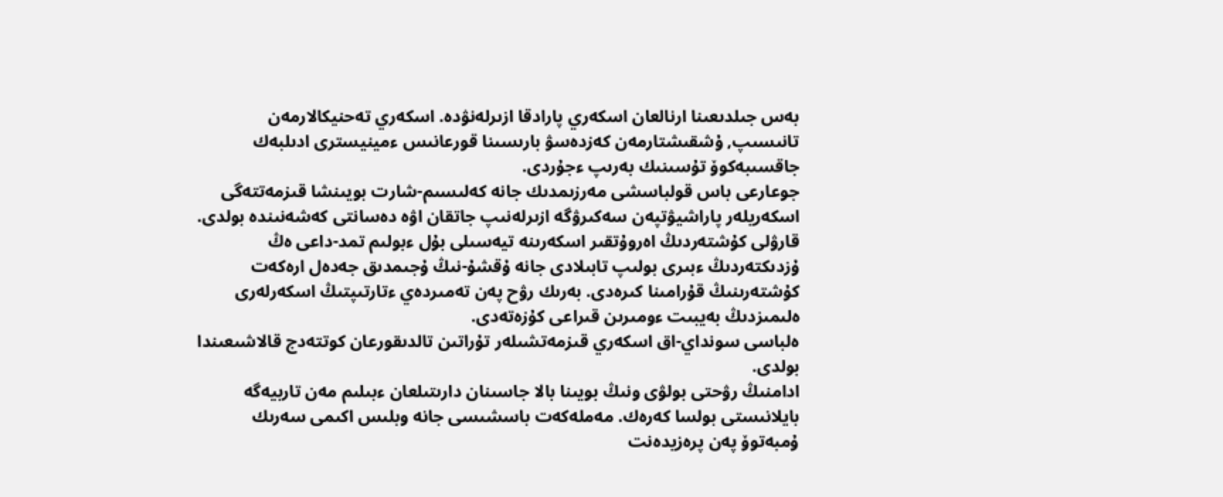بەس جىلدىعىنا ارنالعان اسكەري پارادقا ازىرلەنۋدە. اسكەري تەحنيكالارمەن تانىسىپ, ۇشقىشتارمەن كەزدەسۋ بارىسىنا قورعانىس ءمينيسترى ادىلبەك جاقسىبەكوۆ تۇسىنىك بەرىپ ءجۇردى.
جوعارعى باس قولباسشى مەرزىمدىك جانە كەلىسىم-شارت بويىنشا قىزمەتتەگى اسكەريلەر پاراشيۋتپەن سەكىرۋگە ازىرلەنىپ جاتقان اۋە دەسانتى كەشەنىندە بولدى. قارۋلى كۇشتەردىڭ اەروۇتقىر اسكەرىنە تيەسىلى بۇل ءبولىم تمد-داعى ەڭ ۇزدىكتەردىڭ ءبىرى بولىپ تابىلادى جانە ۇقشۇ-نىڭ ۇجىمدىق جەدەل ارەكەت كۇشتەرىنىڭ قۇرامىنا كىرەدى. بەرىك رۋح پەن تەمىردەي ءتارتىپتىڭ اسكەرلەرى ەلىمىزدىڭ بەيبىت ءومىرىن قىراعى كۇزەتەدى.
ەلباسى سونداي-اق اسكەري قىزمەتشىلەر تۇراتىن تالدىقورعان كوتتەدج قالاشىعىندا بولدى.
ادامنىڭ رۋحتى بولۋى ونىڭ بويىنا بالا جاسىنان دارىتىلعان ءبىلىم مەن تاربيەگە بايلانىستى بولسا كەرەك. مەملەكەت باسشىسى جانە وبلىس اكىمى سەرىك ۇمبەتوۆ پەن پرەزيدەنت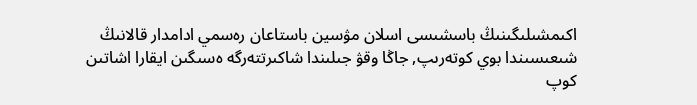اكىمشىلىگىنىڭ باسشىسى اسلان مۋسين باستاعان رەسمي ادامدار قالانىڭ شىعىسىندا بوي كوتەرىپ, جاڭا وقۋ جىلىندا شاكىرتتەرگە ەسىگىن ايقارا اشاتىن كوپ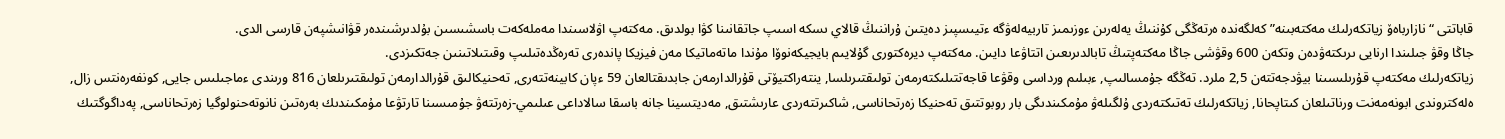قاباتتى “نازارباەۆ زياتكەرلىك مەكتەبىنە” كەلگەندە ەرتەڭگى كۇننىڭ يەلەرىن ءوزىمىز تاربيەلەۋگە ءتيىسپىز دەيتىن ۇراننىڭ قالاي ىسكە اسىپ جاتقانىنا كۋا بولدىق. مەكتەپ اۋلاسىندا مەملەكەت باسشىسىن بۇلدىرشىندەر قۋانىشپەن قارسى الدى.
جاڭا وقۋ جىلىندا ارنايى ىرىكتەۋدەن وتكەن 600 وقۋشى جاڭا مەكتەپتىڭ تابالدىرىعىن اتتاۋعا دايىن. مەكتەپ ديرەكتورى گۇلايىم بايجيكەنوۆا مۇندا ماتەماتيكا مەن فيزيكا پاندەرى تەرەڭدەتىلىپ وقىتىلاتىنىن جەتكىزدى.
زياتكەرلىك مەكتەپ قۇرىلىسىنا بيۋدجەتتەن 2,5 ملرد. تەڭگە جۇمسالىپ, ءبىلىم ورداسى وقۋعا قاجەتتىلىكتەرمەن تولىقتىرىلسا, ينتەراكتيۆتى قۇرالدارمەن جابدىقتالعان 59 ءپان كابينەتتەرى, تەحنيكالىق قۇرالدارمەن تولىقتىرىلعان 816 ورىندى ءماجىلىس جايى, كونفەرەنتس زال, ەلەكتروندى ابونەمەنت ورناتىلعان كىتاپحانا, زياتكەرلىك تەتىكتەردى ۇلگىلەۋ مۇمكىندىگى بار روبوتتىق تەحنيكا زەرتحاناسى, شاكىرتتەردى عارىشتىق, مەديتسينا جانە باسقا سالاداعى عىلىمي-زەرتتەۋ جۇمىسىنا تارتۋعا مۇمكىندىك بەرەتىن نانوتەحنولوگيا زەرتحاناسى, پەداگوگتىك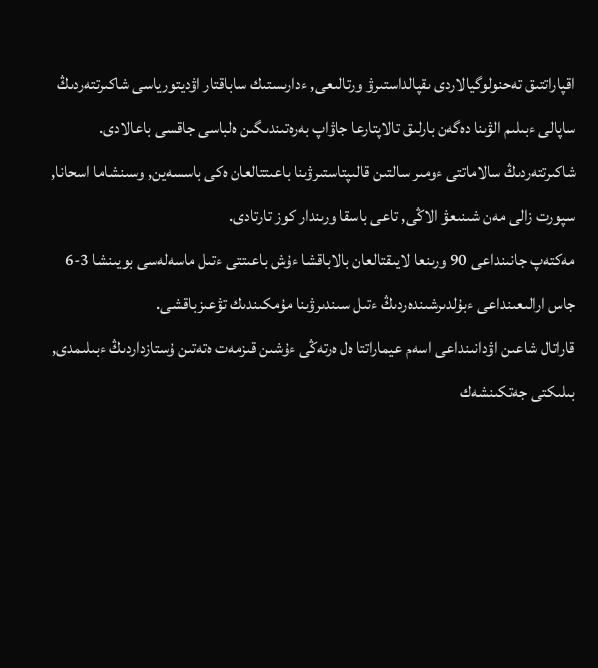اقپاراتتىق تەحنولوگيالاردى ىقپالداستىرۋ ورتالىعى, ءدارىستىك ساباقتار اۋديتورياسى شاكىرتتەردىڭ ساپالى ءبىلىم الۋىنا دەگەن بارلىق تالاپتارعا جاۋاپ بەرەتىندىگىن ەلباسى جاقسى باعالادى. شاكىرتتەردىڭ سالاماتتى ءومىر سالتىن قالىپتاستىرۋىنا باعىتتالعان ەكى باسسەين, وسىنشاما اسحانا, سپورت زالى مەن شىنىعۋ الاڭى, تاعى باسقا ورىندار كوز تارتادى.
مەكتەپ جانىنداعى 90 ورىنعا لايىقتالعان بالاباقشا ءۇش باعىتتى ءتىل ماسەلەسى بويىنشا 3-6 جاس ارالىعىنداعى ءبۇلدىرشىندەردىڭ ءتىل سىندىرۋىنا مۇمكىندىك تۋعىزباقشى.
قاراتال شاعىن اۋدانىنداعى اسەم عيماراتتا ەل ەرتەڭى ءۇشىن قىزمەت ەتەتىن ۇستازداردىڭ ءبىلىمدى, بىلىكتى جەتكىنشەك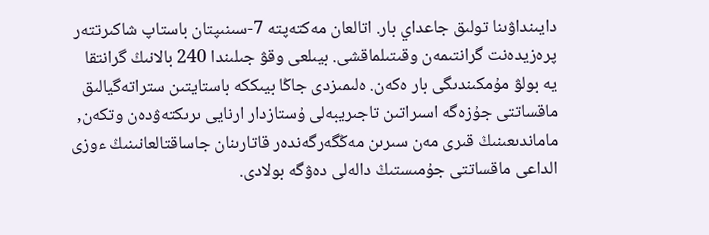دايىنداۋىنا تولىق جاعداي بار. اتالعان مەكتەپتە 7-سىنىپتان باستاپ شاكىرتتەر پرەزيدەنت گرانتىمەن وقىتىلماقشى. بيىلعى وقۋ جىلىندا 240 بالانىڭ گرانتقا يە بولۋ مۇمكىندىگى بار ەكەن. ەلىمىزدى جاڭا بيىككە باستايتىن ستراتەگيالىق ماقساتتى جۇزەگە اسىراتىن تاجىريبەلى ۇستازدار ارنايى ىرىكتەۋدەن وتكەن, ماماندىعىنىڭ قىرى مەن سىرىن مەڭگەرگەندەر قاتارىنان جاساقتالعانىنىڭ ءوزى الداعى ماقساتتى جۇمىستىڭ دالەلى دەۋگە بولادى.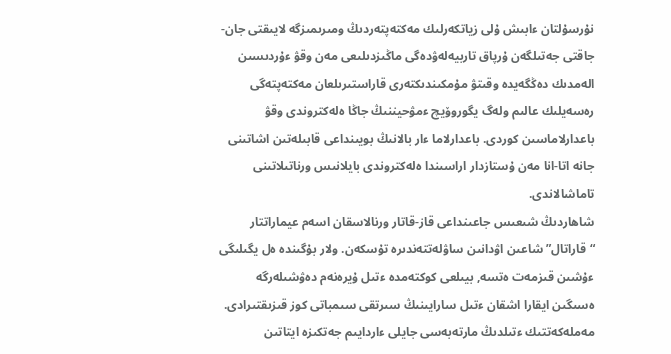نۇرسۇلتان ءابىش ۇلى زياتكەرلىك مەكتەپتەردىڭ ومىرىمىزگە لايىقتى جان-جاقتى جەتىلگەن ۇرپاق تاربيەلەۋدەگى ماڭىزدىلىعى مەن وقۋ ءۇردىسىن الەمدىك دەڭگەيدە وقىتۋ مۇمكىندىكتەرى قاراستىرىلعان مەكتەپتەگى رەسەيلىك عالىم ولەگ يگوروۆيچ ءمۋحيننىڭ جاڭا ەلەكتروندى وقۋ باعدارلاماسىن كوردى. باعدارلاما ءار بالانىڭ بويىنداعى قابىلەتىن اشاتىنى جانە اتا-انا مەن ۇستازدار اراسىندا ەلەكتروندى بايلانىس ورناتىلاتىنى تاماشالاندى.
شاھاردىڭ شىعىس جاعىنداعى قاز-قاتار ورنالاسقان اسەم عيماراتتار “قاراتال” شاعىن اۋدانىن ساۋلەتتەندىرە تۇسكەن. ولار بۇگىندە ەل يگىلىگى ءۇشىن قىزمەت ەتسە, بيىلعى كوكتەمدە ءتىل ۇيرەنەم دەۋشىلەرگە ەسىگىن ايقارا اشقان ءتىل سارايىنىڭ سىرتقى سىمباتى كوز قىزىقتىرادى. مەملەكەتتىك ءتىلدىڭ مارتەبەسى جايلى ءاردايىم جەتكىزە ايتاتىن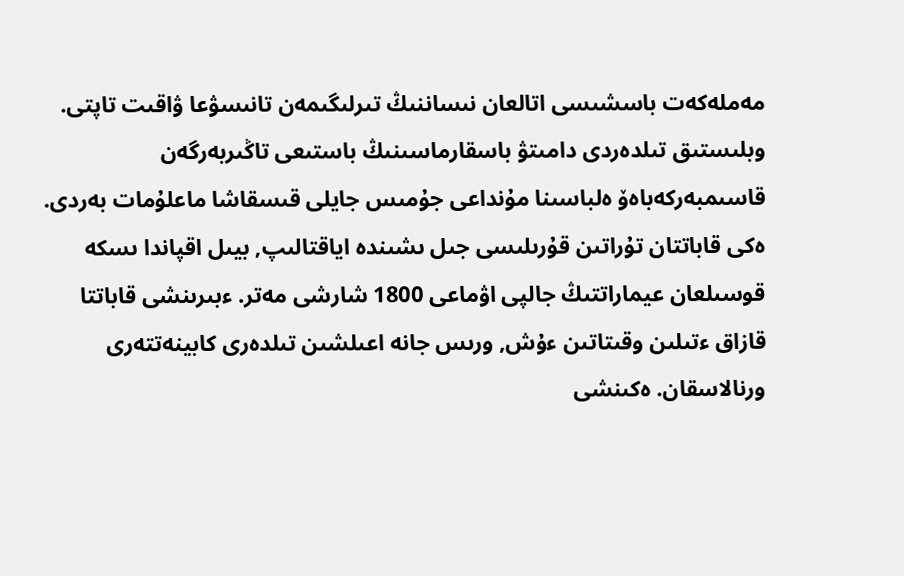مەملەكەت باسشىسى اتالعان نىساننىڭ تىرلىگىمەن تانىسۋعا ۋاقىت تاپتى. وبلىستىق تىلدەردى دامىتۋ باسقارماسىنىڭ باستىعى تاڭىربەرگەن قاسىمبەركەباەۆ ەلباسىنا مۇنداعى جۇمىس جايلى قىسقاشا ماعلۇمات بەردى. ەكى قاباتتان تۇراتىن قۇرىلىسى جىل ىشىندە اياقتالىپ, بيىل اقپاندا ىسكە قوسىلعان عيماراتتىڭ جالپى اۋماعى 1800 شارشى مەتر. ءبىرىنشى قاباتتا قازاق ءتىلىن وقىتاتىن ءۇش, ورىس جانە اعىلشىن تىلدەرى كابينەتتەرى ورنالاسقان. ەكىنشى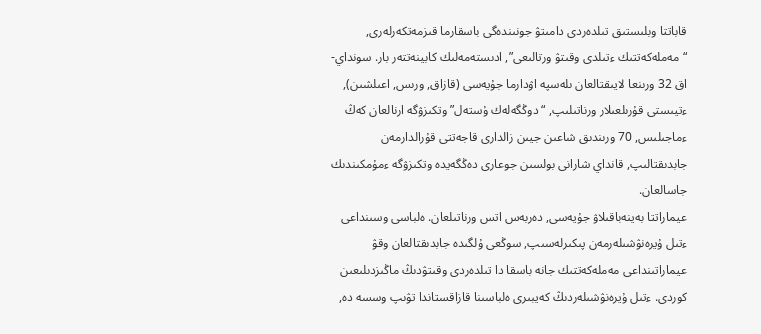قاباتتا وبلىستىق تىلدەردى دامىتۋ جونىندەگى باسقارما قىزمەتكەرلەرى, “مەملەكەتتىك ءتىلدى وقىتۋ ورتالىعى”, ادىستەمەلىك كابينەتتەر بار. سونداي-اق 32 ورىنعا لايىقتالعان ىلەسپە اۋدارما جۇيەسى (قازاق, ورىس, اعىلشىن), ءتيىستى قۇرىلعىلار ورناتىلىپ, “دوڭگەلەك ۇستەل” وتكىزۋگە ارنالعان كەڭ ءماجىلىس, 70 ورىندىق شاعىن جيىن زالدارى قاجەتتى قۇرالدارمەن جابدىقتالىپ, قانداي شارانى بولسىن جوعارى دەڭگەيدە وتكىزۋگە ءمۇمكىندىك جاسالعان.
عيماراتتا بەينەباقىلاۋ جۇيەسى, دەربەس اتس ورناتىلعان. ەلباسى وسىنداعى ءتىل ۇيرەنۋشىلەرمەن پىكىرلەسىپ, سوڭعى ۇلگىدە جابدىقتالعان وقۋ عيماراتىنداعى مەملەكەتتىك جانە باسقا دا تىلدەردى وقىتۋدىڭ ماڭىزدىلىعىن كوردى. ءتىل ۇيرەنۋشىلەردىڭ كەيبىرى ەلباسىنا قازاقستاندا تۋىپ وسسە دە,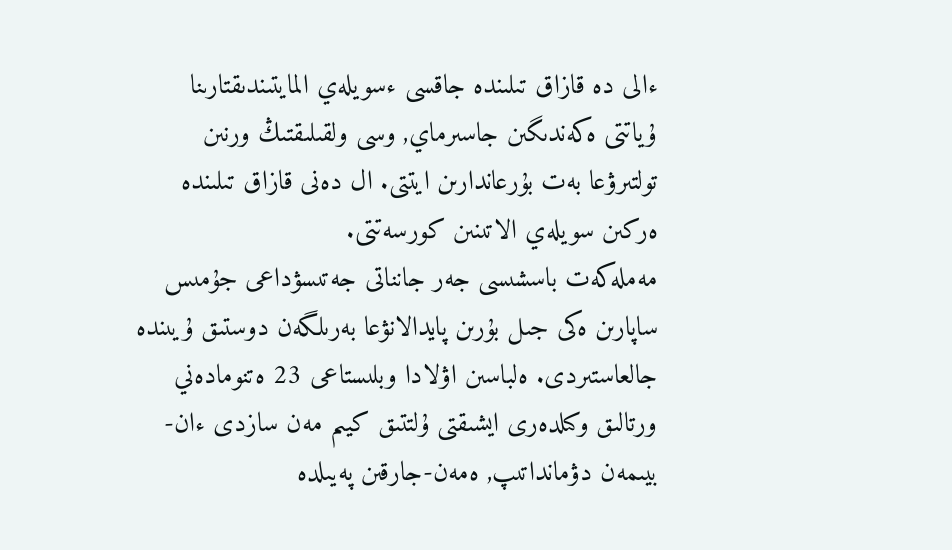ءالى دە قازاق تىلىندە جاقسى ءسويلەي المايتىندىقتارىنا ۇياتتى ەكەندىگىن جاسىرماي, وسى ولقىلىقتىڭ ورنىن تولتىرۋعا بەت بۇرعاندارىن ايتتى. ال دەنى قازاق تىلىندە ەركىن سويلەي الاتىنىن كورسەتتى.
مەملەكەت باسشىسى جەر جانناتى جەتىسۋداعى جۇمىس ساپارىن ەكى جىل بۇرىن پايدالانۋعا بەرىلگەن دوستىق ۇيىندە جالعاستىردى. ەلباسىن اۋلادا وبلىستاعى 23 ەتنومادەني ورتالىق وكىلدەرى ايشىقتى ۇلتتىق كيىم مەن سازدى ءان-بيىمەن دۋمانداتىپ, ەمەن-جارقىن پەيىلدە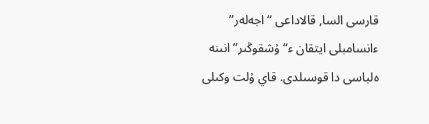قارسى السا, قالاداعى “اجەلەر” ءانسامبلى ايتقان ء“ۇشقوڭىر” انىنە ەلباسى دا قوسىلدى. قاي ۇلت وكىلى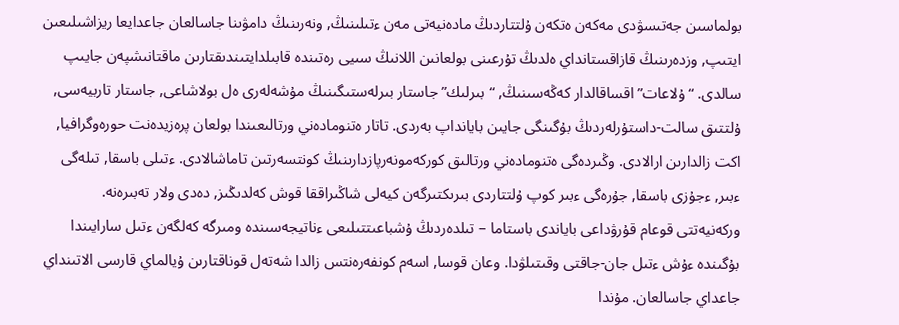بولماسىن جەتىسۋدى مەكەن ەتكەن ۇلتتاردىڭ مادەنيەتى مەن ءتىلىنىڭ, ونەرىنىڭ دامۋىنا جاسالعان جاعدايعا ريزاشىلىعىن ايتىپ, وزدەرىنىڭ قازاقستانداي ەلدىڭ تۇرعىنى بولعانىن اللانىڭ سىيى رەتىندە قابىلدايتىندىقتارىن ماقتانىشپەن جايىپ سالدى. “ۇلاعات” اقساقالدار كەڭەسىنىڭ, “بىرلىك” جاستار بىرلەستىگىنىڭ مۇشەلەرى ەل بولاشاعى, جاستار تاربيەسى, ۇلتتىق سالت-داستۇرلەردىڭ بۇگىنگى جايىن بايانداپ بەردى. تاتار ەتنومادەني ورتالىعىندا بولعان پرەزيدەنت حورەوگرافيا, اكت زالدارىن ارالادى. وڭىردەگى ەتنومادەني ورتالىق كوركەمونەرپازدارىنىڭ كونتسەرتىن تاماشالادى. ءتىلى باسقا, تىلەگى ءبىر, ءجۇزى باسقا, جۇرەگى ءبىر كوپ ۇلتتاردى بىرىكتىرگەن كيەلى شاڭىراققا قوش كەلدىڭىز, دەدى ولار تەبىرەنە.
وركەنيەتتى قوعام قۇرۋداعى باياندى باستاما – تىلدەردىڭ ۇشباعىتتىلىعى ءناتيجەسىندە ومىرگە كەلگەن ءتىل سارايىندا بۇگىندە ءۇش ءتىل جان-جاقتى وقىتىلۋدا. وعان قوسا, اسەم كونفەرەنتس زالدا شەتەل قوناقتارىن ۇيالماي قارسى الاتىنداي جاعداي جاسالعان. مۇندا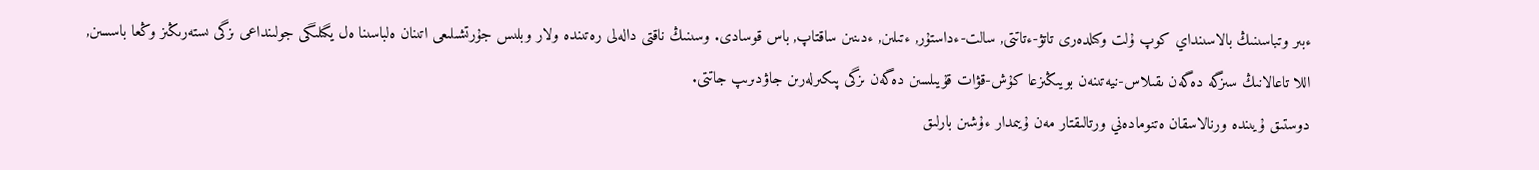ءبىر وتباسىنىڭ بالاسىنداي كوپ ۇلت وكىلدەرى تاتۋ-ءتاتتى, سالت-ءداستۇر, ءتىلىن, ءدىنىن ساقتاپ, باس قوسادى. وسىنىڭ ناقتى دالەلى رەتىندە ولار وبلىس جۇرتشىلىعى اتىنان ەلباسىنا ەل يگىلىگى جولىنداعى ىزگى ىستەرىڭىز وڭعا باسسىن, اللا تاعالانىڭ سىزگە دەگەن ىقىلاس-نيەتىنەن بويىڭىزعا كۇش-قۋات قۇيىلسىن دەگەن ىزگى پىكىرلەرىن جاۋدىرىپ جاتتى.
دوستىق ۇيىندە ورنالاسقان ەتنومادەني ورتالىقتار مەن ۇيىمدار ءۇشىن بارلىق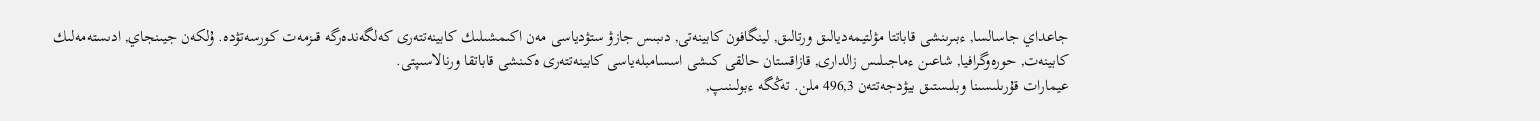جاعداي جاسالسا, ءبىرىنشى قاباتتا مۋلتيمەديالىق ورتالىق, لينگافون كابينەتى, دىبىس جازۋ ستۋدياسى مەن اكىمشىلىك كابينەتتەرى كەلگەندەرگە قىزمەت كورسەتۋدە. ۇلكەن جيىنجاي, ادىستەمەلىك كابينەت, حورەوگرافيا, شاعىن ءماجىلىس زالدارى, قازاقستان حالقى كىشى اسسامبلەياسى كابينەتتەرى ەكىنشى قاباتقا ورنالاسىپتى.
عيمارات قۇرىلىسىنا وبلىستىق بيۋدجەتتەن 496,3 ملن. تەڭگە ءبولىنىپ,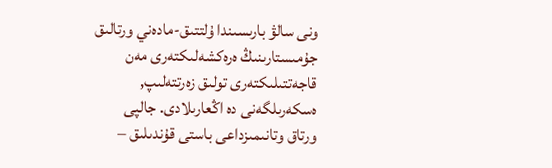ونى سالۋ بارىسىندا ۇلتتىق-مادەني ورتالىق جۇمىستارىنىڭ ەرەكشەلىكتەرى مەن قاجەتتىلىكتەرى تولىق زەرتتەلىپ, ەسكەرىلگەنى دە اڭعارىلادى. جالپى ورتاق وتانىمىزداعى باستى قۇندىلىق –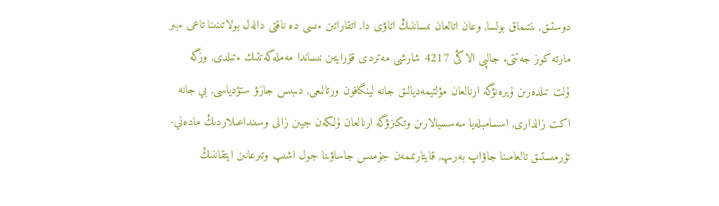دوستىق, ىنتىماق بولسا, وعان اتالعان نىساننىڭ اتاۋى دا, اتقاراتىن ءىسى دە ناقتى دالەل بولاتىنىنا تاعى ءبىر مارتە كوز جەتتى. جالپى الاڭى 4217 شارشى مەتردى قۇرايتىن نىساندا مەملەكەتتىك ءتىلدى, وزگە ۇلت تىلدەرىن ۇيرەنۋگە ارنالعان مۋلتيمەديالىق جانە لينگافون ورتالىعى, دىبىس جازۋ ستۋدياسى, بي جانە اكت زالدارى, اسسامبلەيا سەسسيالارىن وتكىزۋگە ارنالعان ۇلكەن جيىن زالى وسىنداعىلاردىڭ مادەني-تۇرمىستىق تالعامىنا جاۋاپ بەرىپ, قايتارىممەن جۇمىس جاساۋىنا جول اشىپ وتىرعانىن ايتقاننىڭ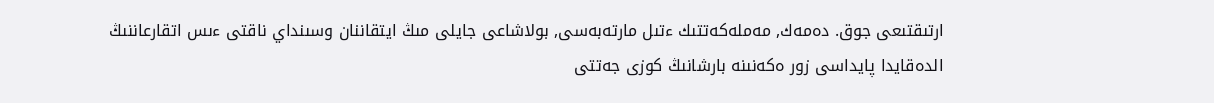ارتىقتىعى جوق. دەمەك, مەملەكەتتىك ءتىل مارتەبەسى, بولاشاعى جايلى مىڭ ايتقاننان وسىنداي ناقتى ءىس اتقارعاننىڭ الدەقايدا پايداسى زور ەكەنىنە بارشانىڭ كوزى جەتتى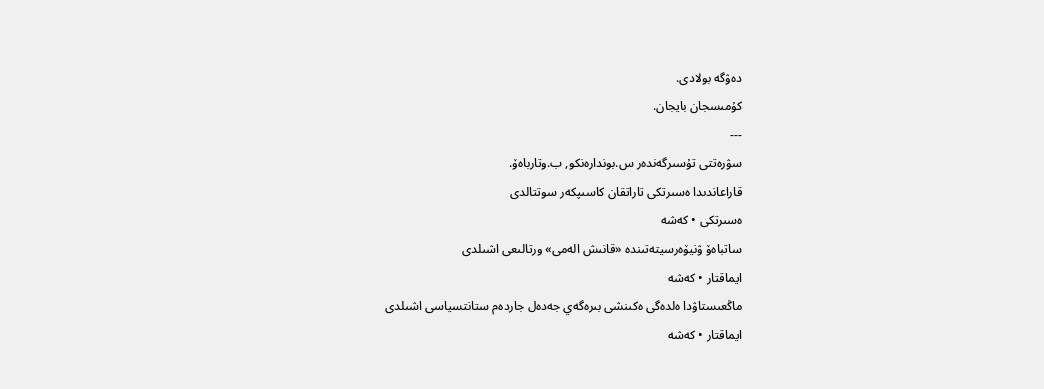دەۋگە بولادى.
كۇمىسجان بايجان.
---
سۋرەتتى تۇسىرگەندەر س.بوندارەنكو, ب.وتارباەۆ.
قاراعاندىدا ەسىرتكى تاراتقان كاسىپكەر سوتتالدى
ەسىرتكى • كەشە
ساتباەۆ ۋنيۆەرسيتەتىندە «قانىش الەمى» ورتالىعى اشىلدى
ايماقتار • كەشە
ماڭعىستاۋدا ەلدەگى ەكىنشى بىرەگەي جەدەل جاردەم ستانتسياسى اشىلدى
ايماقتار • كەشە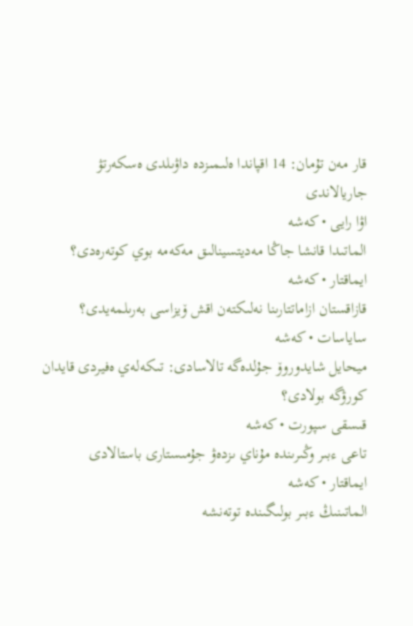قار مەن تۇمان: 14 اقپاندا ەلىمىزدە داۋىلدى ەسكەرتۋ جاريالاندى
اۋا رايى • كەشە
الماتىدا قانشا جاڭا مەديتسينالىق مەكەمە بوي كوتەرەدى؟
ايماقتار • كەشە
قازاقستان ازاماتتارىنا نەلىكتەن اقش ۆيزاسى بەرىلمەيدى؟
ساياسات • كەشە
ميحايل شايدوروۆ جۇلدەگە تالاسادى: تىكەلەي ەفيردى قايدان كورۋگە بولادى؟
قىسقى سپورت • كەشە
تاعى ءبىر وڭىرىندە مۇناي ىزدەۋ جۇمىستارى باستالادى
ايماقتار • كەشە
الماتىنىڭ ءبىر بولىگىندە توتەنشە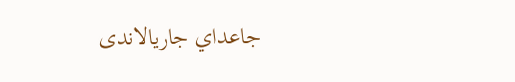جاعداي جاريالاندى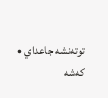توتەنشە جاعداي • كەشە